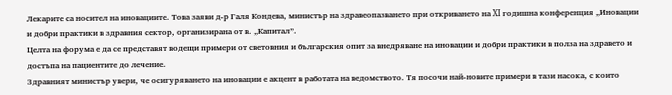Лекарите са носител на иновациите. Това заяви д-р Галя Кондева, министър на здравеопазването при откриването на XI годишна конференция „Иновации и добри практики в здравния сектор, организирана от в. „Капитал”.
Целта на форума е да се представят водещи примери от световния и българския опит за внедряване на иновации и добри практики в полза на здравето и достъпа на пациентите до лечение.
Здравният министър увери, че осигуряването на иновации е акцент в работата на ведомството. Тя посочи най-новите примери в тази насока, с които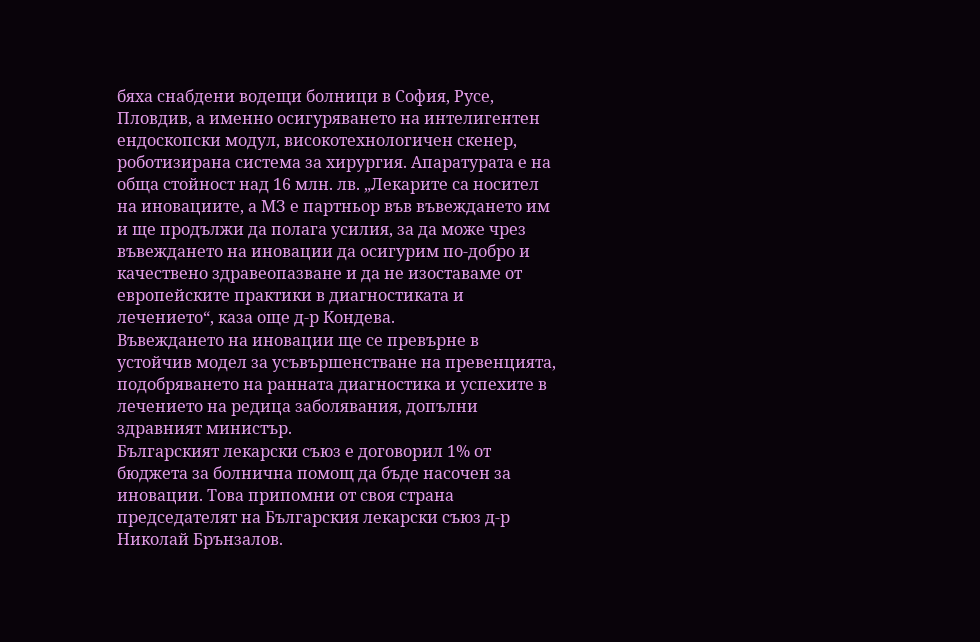бяха снабдени водещи болници в София, Русе, Пловдив, а именно осигуряването на интелигентен ендоскопски модул, високотехнологичен скенер, роботизирана система за хирургия. Апаратурата е на обща стойност над 16 млн. лв. „Лекарите са носител на иновациите, а МЗ е партньор във въвеждането им и ще продължи да полага усилия, за да може чрез въвеждането на иновации да осигурим по-добро и качествено здравеопазване и да не изоставаме от европейските практики в диагностиката и лечението“, каза още д-р Кондева.
Въвеждането на иновации ще се превърне в устойчив модел за усъвършенстване на превенцията, подобряването на ранната диагностика и успехите в лечението на редица заболявания, допълни здравният министър.
Българският лекарски съюз е договорил 1% от бюджета за болнична помощ да бъде насочен за иновации. Това припомни от своя страна председателят на Българския лекарски съюз д-р Николай Брънзалов.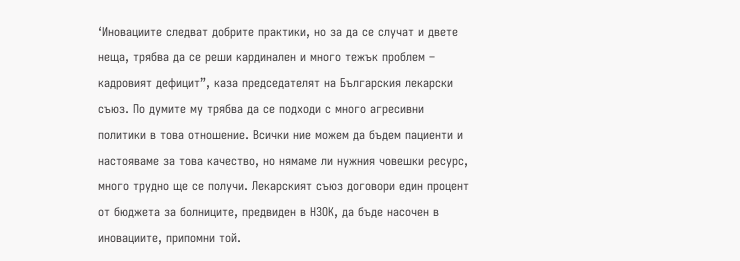‘Иновациите следват добрите практики, но за да се случат и двете неща, трябва да се реши кардинален и много тежък проблем – кадровият дефицит”, каза председателят на Българския лекарски съюз. По думите му трябва да се подходи с много агресивни политики в това отношение. Всички ние можем да бъдем пациенти и настояваме за това качество, но нямаме ли нужния човешки ресурс, много трудно ще се получи. Лекарският съюз договори един процент от бюджета за болниците, предвиден в НЗОК, да бъде насочен в иновациите, припомни той.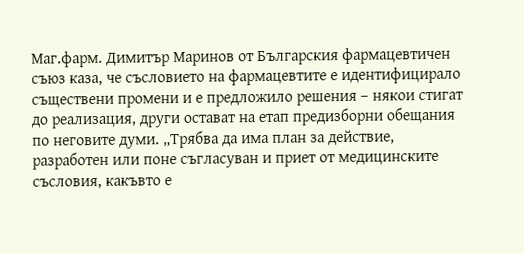Маг.фарм. Димитър Маринов от Българския фармацевтичен съюз каза, че съсловието на фармацевтите е идентифицирало съществени промени и е предложило решения – някои стигат до реализация, други остават на етап предизборни обещания по неговите думи. „Трябва да има план за действие, разработен или поне съгласуван и приет от медицинските съсловия, какъвто е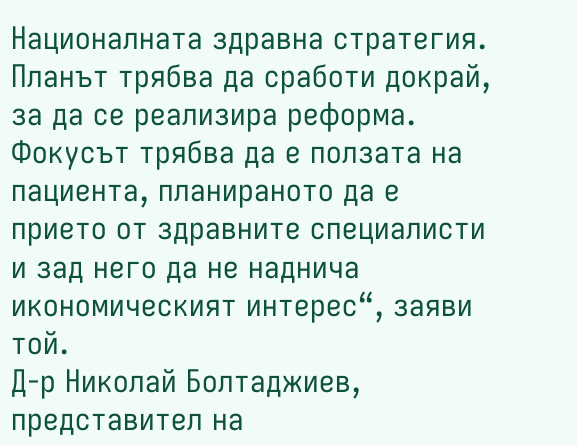Националната здравна стратегия. Планът трябва да сработи докрай, за да се реализира реформа. Фокусът трябва да е ползата на пациента, планираното да е прието от здравните специалисти и зад него да не наднича икономическият интерес“, заяви той.
Д-р Николай Болтаджиев, представител на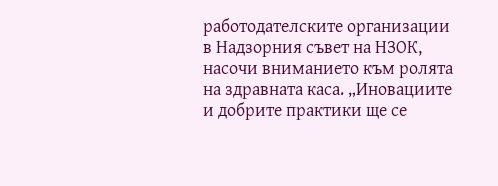работодателските организации в Надзорния съвет на НЗОК, насочи вниманието към ролята на здравната каса. „Иновациите и добрите практики ще се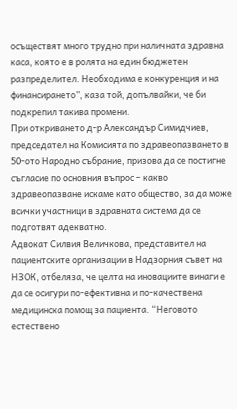осъществят много трудно при наличната здравна каса, която е в ролята на един бюджетен разпределител. Необходима е конкуренция и на финансирането”, каза той, допълвайки, че би подкрепил такива промени.
При откриването д-р Александър Симидчиев, председател на Комисията по здравеопазването в 50-ото Народно събрание, призова да се постигне съгласие по основния въпрос – какво здравеопазване искаме като общество, за да може всички участници в здравната система да се подготвят адекватно.
Адвокат Силвия Величкова, представител на пациентските организации в Надзорния съвет на НЗОК, отбеляза, че целта на иновациите винаги е да се осигури по-ефективна и по-качествена медицинска помощ за пациента. “Неговото естествено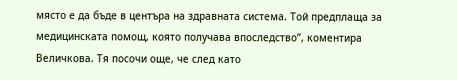място е да бъде в центъра на здравната система. Той предплаща за медицинската помощ, която получава впоследство”, коментира Величкова. Тя посочи още, че след като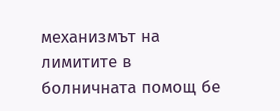механизмът на лимитите в болничната помощ бе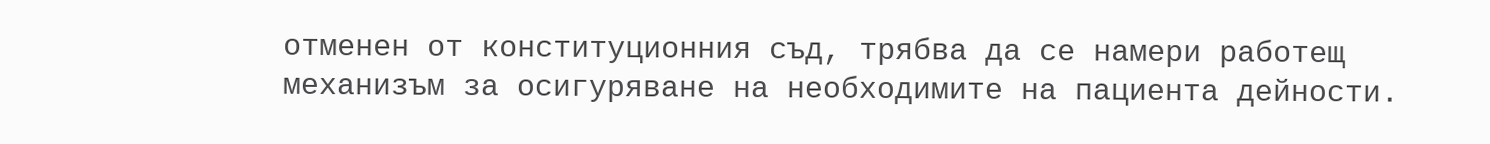отменен от конституционния съд, трябва да се намери работещ механизъм за осигуряване на необходимите на пациента дейности.